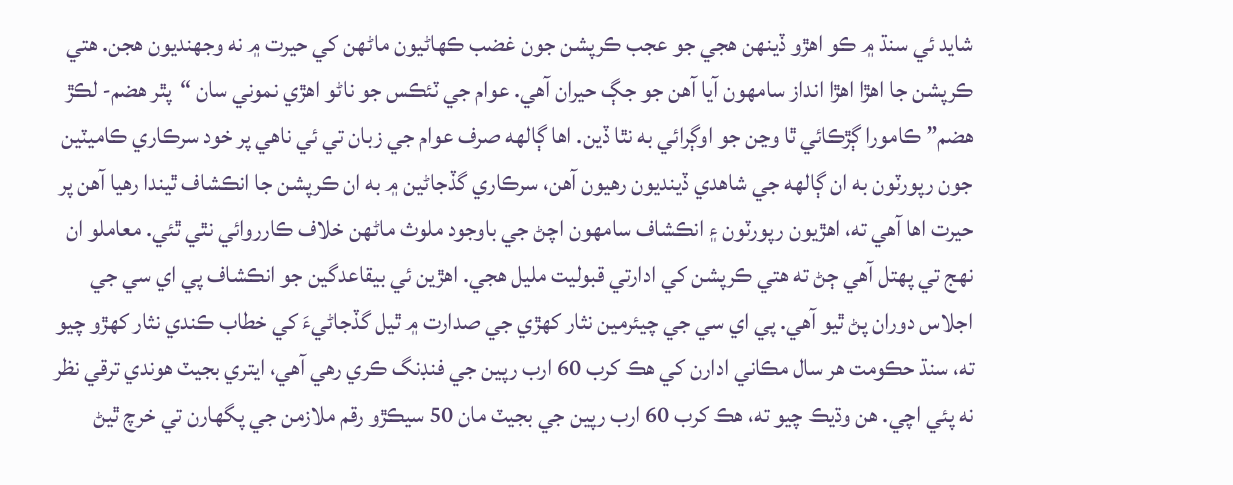شايد ئي سنڌ ۾ ڪو اهڙو ڏينهن هجي جو عجب ڪرپشن جون غضب ڪهاڻيون ماڻهن کي حيرت ۾ نه وجهنديون هجن. هتي ڪرپشن جا اهڙا اهڙا انداز سامهون آيا آهن جو جڳ حيران آهي. عوام جي ٽئڪس جو ناڻو اهڙي نموني سان “پٿر هضم- لڪڙ هضم” ڪامورا ڳڙڪائي ٿا وڃن جو اوڳرائي به نٿا ڏين. اها ڳالهه صرف عوام جي زبان تي ئي ناهي پر خود سرڪاري ڪاميٽين جون رپورٽون به ان ڳالهه جي شاهدي ڏينديون رهيون آهن، سرڪاري گڏجاڻين ۾ به ان ڪرپشن جا انڪشاف ٿيندا رهيا آهن پر حيرت اها آهي ته، اهڙيون رپورٽون ۽ انڪشاف سامهون اچڻ جي باوجود ملوث ماڻهن خلاف ڪارروائي نٿي ٿئي. معاملو ان نهج تي پهتل آهي ڄڻ ته هتي ڪرپشن کي ادارتي قبوليت مليل هجي. اهڙين ئي بيقاعدگين جو انڪشاف پي اي سي جي اجلاس دوران پڻ ٿيو آهي. پي اي سي جي چيئرمين نثار کهڙي جي صدارت ۾ ٿيل گڏجاڻيءَ کي خطاب ڪندي نثار کهڙو چيو ته، سنڌ حڪومت هر سال مڪاني ادارن کي هڪ کرب 60 ارب رپين جي فنڊنگ ڪري رهي آهي، ايتري بجيٽ هوندي ترقي نظر نه پئي اچي. هن وڌيڪ چيو ته، هڪ کرب 60 ارب رپين جي بجيٽ مان 50 سيڪڙو رقم ملازمن جي پگهارن تي خرچ ٿيڻ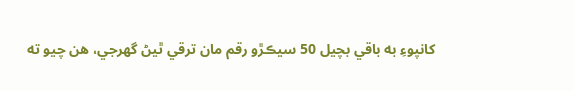کانپوءِ به باقي بچيل 50 سيڪڙو رقم مان ترقي ٿيڻ گهرجي، هن چيو ته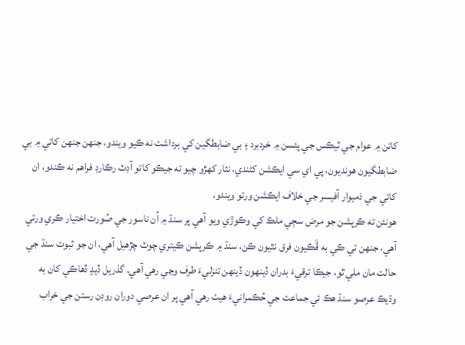کاتن ۾ عوام جي ٽيڪس جي پئسن ۾ خردبرد ۽ بي ضابطگين کي برداشت نه ڪيو ويندو، جنهن جنهن کاتي ۾ بي ضابطگيون هونديون، پي اي سي ايڪشن کڻندي، نثار کهڙو چيو ته جيڪو کاتو آڊٽ رڪارڊ فراهم نه ڪندو، ان کاتي جي ذميوار آفيسر جي خلاف ايڪشن ورتو ويندو.
هونئن ته ڪرپشن جو مرض سڄي ملڪ کي وڪوڙي ويو آهي پر سنڌ ۾ اُن ناسور جي صُورت اختيار ڪري ورتي آهي، جنهن تي ڪي به ڦَڪيون فرق نٿيون ڪن، سنڌ ۾ ڪرپشن ڪيتري چوٽ چڙهيل آهي، ان جو ثبوت سنڌ جي حالت مان ملي ٿو، جيڪا ترقيءَ بدران ڏينهون ڏينهن تنزليءَ طرف وڃي رهي آهي. گذريل ڏيڍ ڏهاڪي کان به وڌيڪ عرصو سنڌ هڪ ئي جماعت جي حُڪمرانيءَ هيٺ رهي آهي پر ان عرصي دوران روڊن رستن جي خراب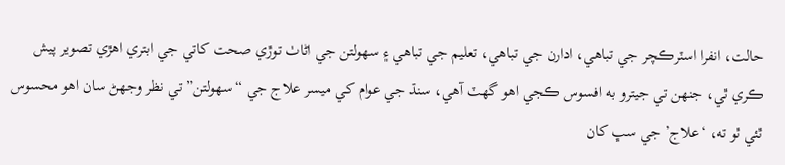حالت، انفرا اسٽرڪچر جي تباهي، ادارن جي تباهي، تعليم جي تباهي ۽ سهولتن جي اڻاٺ توڙي صحت کاتي جي ابتري اهڙي تصوير پيش ڪري ٿي، جنهن تي جيترو به افسوس ڪجي اهو گهٽ آهي، سنڌ جي عوام کي ميسر علاج جي “سهولتن” تي نظر وجهڻ سان اهو محسوس ٿئي ٿو ته، ‘علاج’ جي سڀ کان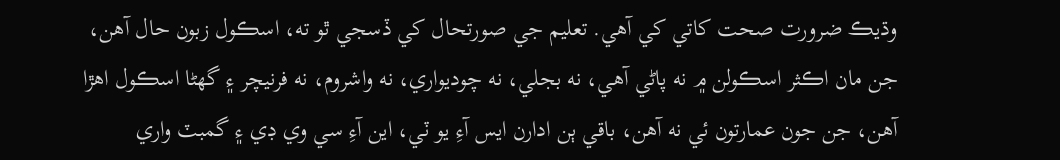وڌيڪ ضرورت صحت کاتي کي آهي. تعليم جي صورتحال کي ڏسجي ٿو ته، اسڪول زبون حال آهن، جن مان اڪثر اسڪولن ۾ نه پاڻي آهي، نه بجلي، نه چوديواري، نه واشروم، نه فرنيچر ۽ گهڻا اسڪول اهڙا آهن، جن جون عمارتون ئي نه آهن، باقي ٻن ادارن ايس آءِ يو ٽي، اين آءِ سي وي ڊي ۽ گمبٽ واري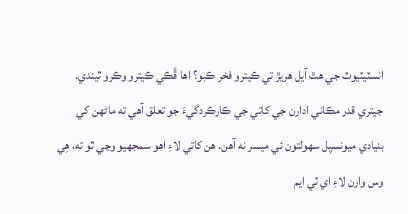انسٽيٽيوٽ جي هٿ آيل هريڙ تي ڪيترو فخر ڪبو؟ اها ڦَڪي ڪيترو وڪرو ٿيندي. جيتري قدر مڪاني ادارن جي کاتي جي ڪارڪردگيءَ جو تعلق آهي ته ماڻهن کي بنيادي ميونسپل سهولتون ئي ميسر نه آهن. هن کاتي لاءِ اهو سمجهيو وڃي ٿو ته، هِي وس وارن لاءِ اي ٽي ايم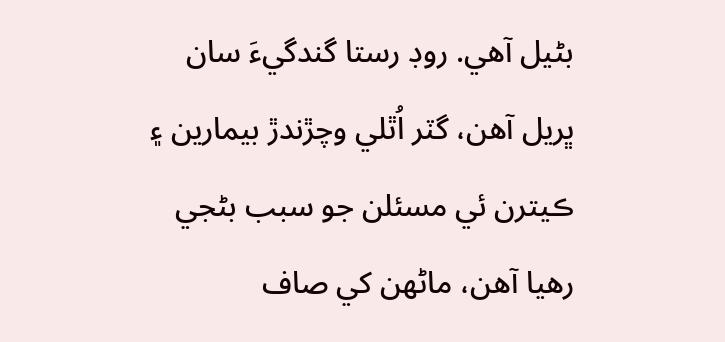بڻيل آهي. روڊ رستا گندگيءَ سان ڀريل آهن، گٽر اُٿلي وچڙندڙ بيمارين ۽ ڪيترن ئي مسئلن جو سبب بڻجي رهيا آهن، ماڻهن کي صاف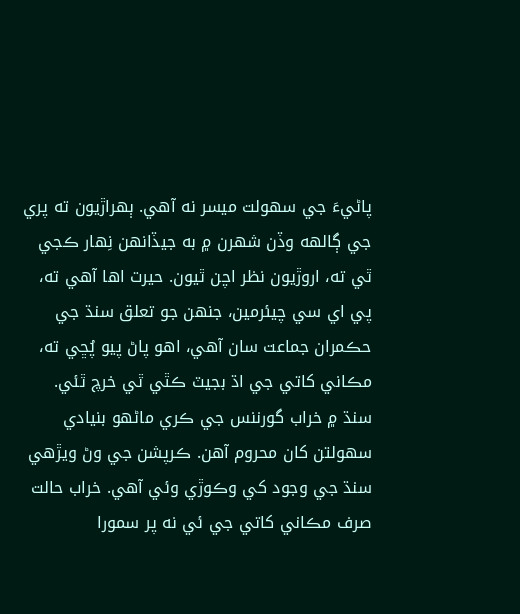پاڻيءَ جي سهولت ميسر نه آهي. ٻهراڙيون ته پري جي ڳالهه وڏن شهرن ۾ به جيڏانهن نِهار ڪجي ٿي ته، اروڙيون نظر اچن ٿيون. حيرت اها آهي ته، پي اي سي چيئرمين، جنهن جو تعلق سنڌ جي حڪمران جماعت سان آهي، اهو پاڻ پيو پُڇي ته، مڪاني کاتي جي اڌ بجيٽ ڪٿي ٿي خرچ ٿئي.
سنڌ ۾ خراب گورننس جي ڪري ماڻهو بنيادي سهولتن کان محروم آهن. ڪرپشن جي وڻ ويڙهي سنڌ جي وجود کي وڪوڙي وئي آهي. خراب حالت صرف مڪاني کاتي جي ئي نه پر سمورا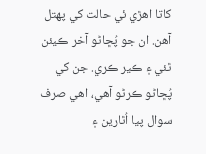کاتا اهڙي ئي حالت کي پهتل آهن. ان جو پُڇاڻو آخر ڪيئن ٿئي ۽ ڪير ڪري. جن کي پُڇاڻو ڪرڻو آهي، اهي صرف سوال پيا اُٿارين ۽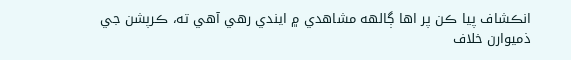انڪشاف پيا ڪن پر اها ڳالهه مشاهدي ۾ ايندي رهي آهي ته، ڪرپشن جي ذميوارن خلاف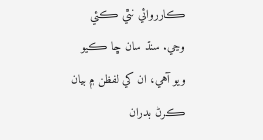ڪارروائي نٿي ڪئي وڃي. سنڌ سان ڇا ڪيو ويو آهي، ان کي لفظن ۾ بيان ڪرڻ بدران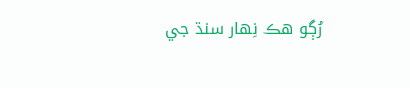رُڳو هڪ نِهار سنڌ جي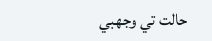حالت تي وجهبي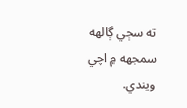ته سڄي ڳالهه سمجهه ۾ اچي ويندي.